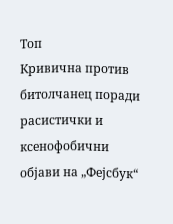Топ
Кривична против битолчанец поради расистички и ксенофобични објави на „Фејсбук“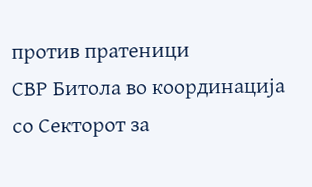против пратеници
СВР Битола во координација со Секторот за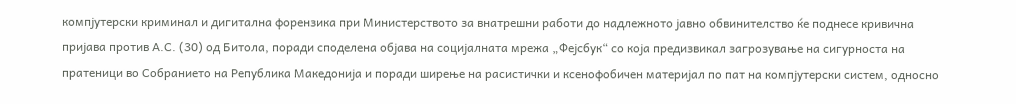компјутерски криминал и дигитална форензика при Министерството за внатрешни работи до надлежното јавно обвинителство ќе поднесе кривична пријава против А.С. (30) од Битола, поради споделена објава на социјалната мрежа „Фејсбук“ со која предизвикал загрозување на сигурноста на пратеници во Собранието на Република Македонија и поради ширење на расистички и ксенофобичен материјал по пат на компјутерски систем, односно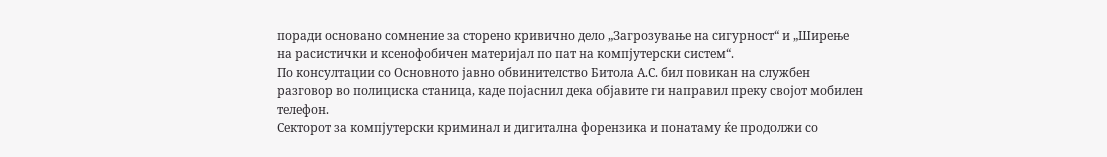поради основано сомнение за сторено кривично дело „Загрозување на сигурност“ и „Ширење на расистички и ксенофобичен материјал по пат на компјутерски систем“.
По консултации со Основното јавно обвинителство Битола А.С. бил повикан на службен разговор во полициска станица, каде појаснил дека објавите ги направил преку својот мобилен телефон.
Секторот за компјутерски криминал и дигитална форензика и понатаму ќе продолжи со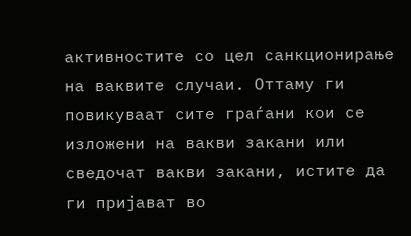активностите со цел санкционирање на ваквите случаи. Оттаму ги повикуваат сите граѓани кои се изложени на вакви закани или сведочат вакви закани, истите да ги пријават во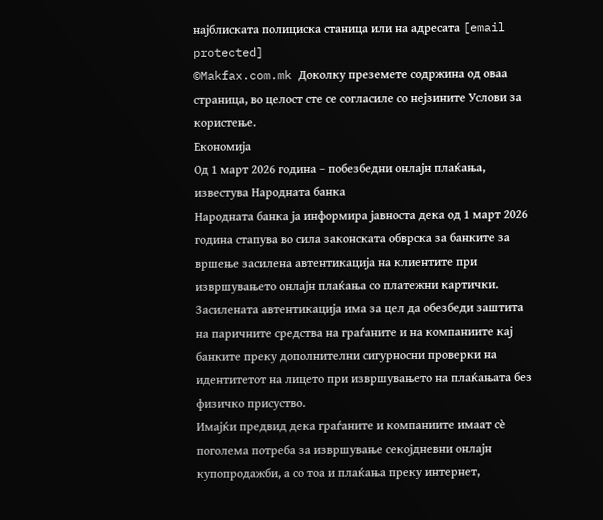најблиската полициска станица или на адресата [email protected]
©Makfax.com.mk Доколку преземете содржина од оваа страница, во целост сте се согласиле со нејзините Услови за користење.
Економија
Од 1 март 2026 година – побезбедни онлајн плаќања, известува Народната банка
Народната банка ја информира јавноста дека од 1 март 2026 година стапува во сила законската обврска за банките за вршење засилена автентикација на клиентите при извршувањето онлајн плаќања со платежни картички. Засилената автентикација има за цел да обезбеди заштита на паричните средства на граѓаните и на компаниите кај банките преку дополнителни сигурносни проверки на идентитетот на лицето при извршувањето на плаќањата без физичко присуство.
Имајќи предвид дека граѓаните и компаниите имаат сѐ поголема потреба за извршување секојдневни онлајн купопродажби, а со тоа и плаќања преку интернет,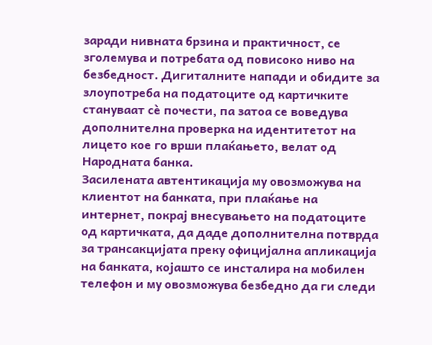заради нивната брзина и практичност, се зголемува и потребата од повисоко ниво на безбедност. Дигиталните напади и обидите за злоупотреба на податоците од картичките стануваат сѐ почести, па затоа се воведува дополнителна проверка на идентитетот на лицето кое го врши плаќањето, велат од Народната банка.
Засилената автентикација му овозможува на клиентот на банката, при плаќање на интернет, покрај внесувањето на податоците од картичката, да даде дополнителна потврда за трансакцијата преку официјална апликација на банката, којашто се инсталира на мобилен телефон и му овозможува безбедно да ги следи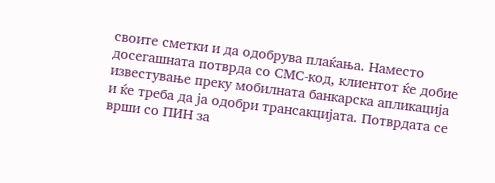своите сметки и да одобрува плаќања. Наместо досегашната потврда со СМС-код, клиентот ќе добие известување преку мобилната банкарска апликација и ќе треба да ја одобри трансакцијата. Потврдата се врши со ПИН за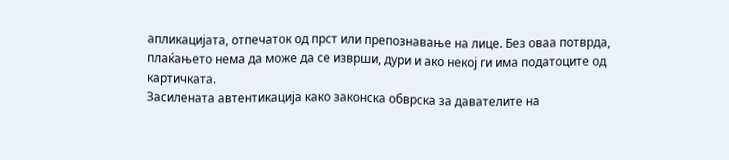апликацијата, отпечаток од прст или препознавање на лице. Без оваа потврда, плаќањето нема да може да се изврши, дури и ако некој ги има податоците од картичката.
Засилената автентикација како законска обврска за давателите на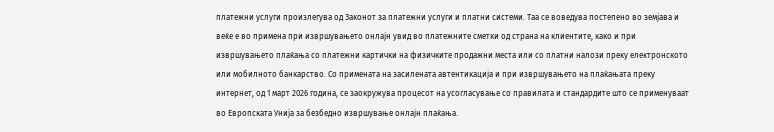платежни услуги произлегува од Законот за платежни услуги и платни системи. Таа се воведува постепено во земјава и веќе е во примена при извршувањето онлајн увид во платежните сметки од страна на клиентите, како и при извршувањето плаќања со платежни картички на физичките продажни места или со платни налози преку електронското или мобилното банкарство. Со примената на засилената автентикација и при извршувањето на плаќањата преку интернет, од 1 март 2026 година, се заокружува процесот на усогласување со правилата и стандардите што се применуваат во Европската Унија за безбедно извршување онлајн плаќања.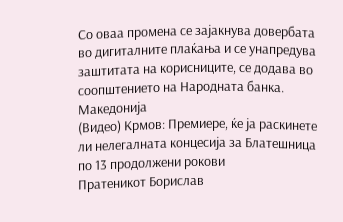Со оваа промена се зајакнува довербата во дигиталните плаќања и се унапредува заштитата на корисниците, се додава во соопштението на Народната банка.
Македонија
(Видео) Крмов: Премиере, ќе ја раскинете ли нелегалната концесија за Блатешница по 13 продолжени рокови
Пратеникот Борислав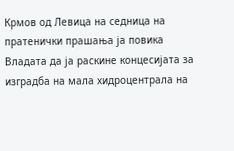Крмов од Левица на седница на пратенички прашања ја повика Владата да ја раскине концесијата за изградба на мала хидроцентрала на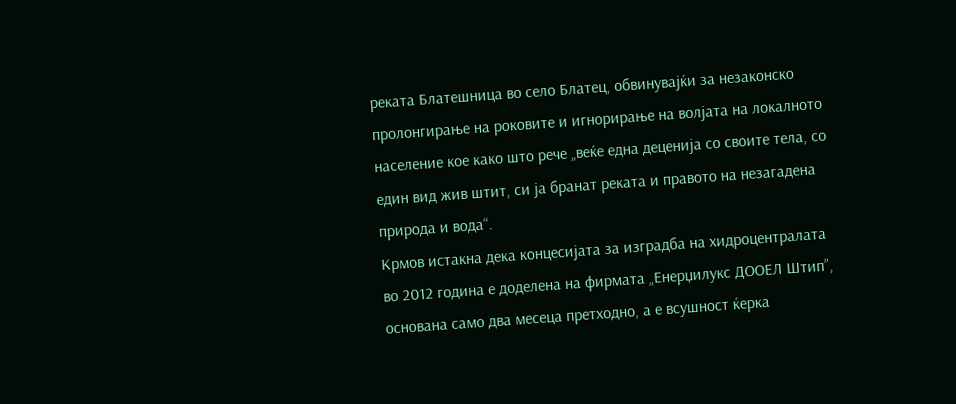реката Блатешница во село Блатец, обвинувајќи за незаконско пролонгирање на роковите и игнорирање на волјата на локалното население кое како што рече „веќе една деценија со своите тела, со един вид жив штит, си ја бранат реката и правото на незагадена природа и вода“.
Крмов истакна дека концесијата за изградба на хидроцентралата во 2012 година е доделена на фирмата „Енерџилукс ДООЕЛ Штип”, основана само два месеца претходно, а е всушност ќерка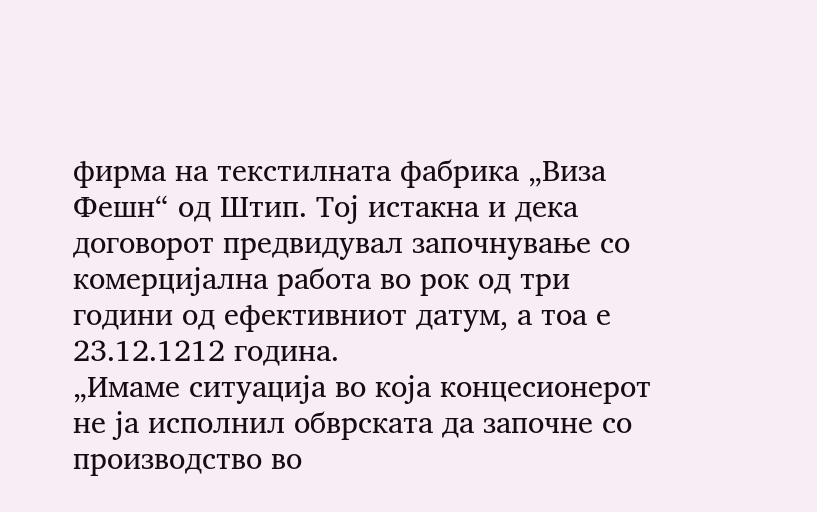фирма на текстилната фабрика „Виза Фешн“ од Штип. Тој истакна и дека договорот предвидувал започнување со комерцијална работа во рок од три години од ефективниот датум, а тоа е 23.12.1212 година.
„Имаме ситуација во која концесионерот не ја исполнил обврската да започне со производство во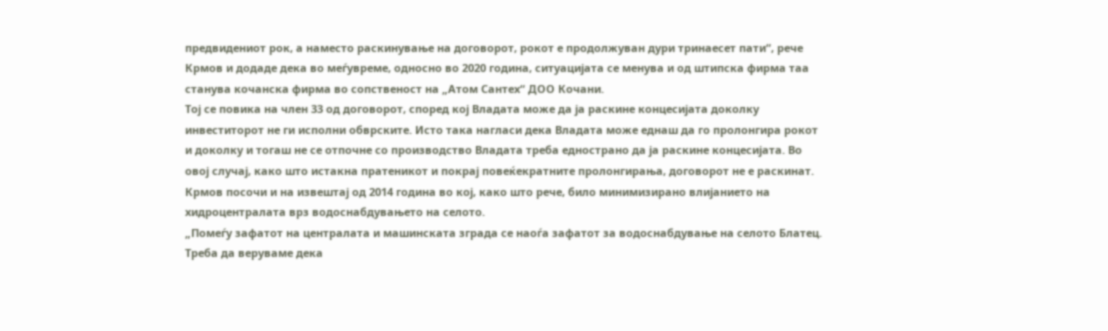предвидениот рок, а наместо раскинување на договорот, рокот е продолжуван дури тринаесет пати“, рече Крмов и додаде дека во меѓувреме, односно во 2020 година, ситуацијата се менува и од штипска фирма таа станува кочанска фирма во сопственост на „Атом Сантех“ ДОО Кочани.
Тој се повика на член 33 од договорот, според кој Владата може да ја раскине концесијата доколку инвеститорот не ги исполни обврските. Исто така нагласи дека Владата може еднаш да го пролонгира рокот и доколку и тогаш не се отпочне со производство Владата треба еднострано да ја раскине концесијата. Во овој случај, како што истакна пратеникот и покрај повеќекратните пролонгирања, договорот не е раскинат.
Крмов посочи и на извештај од 2014 година во кој, како што рече, било минимизирано влијанието на хидроцентралата врз водоснабдувањето на селото.
„Помеѓу зафатот на централата и машинската зграда се наоѓа зафатот за водоснабдување на селото Блатец. Треба да веруваме дека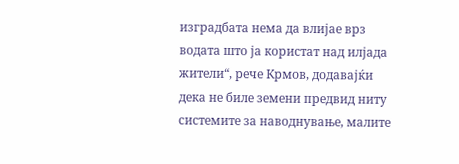изградбата нема да влијае врз водата што ја користат над илјада жители“, рече Крмов, додавајќи дека не биле земени предвид ниту системите за наводнување, малите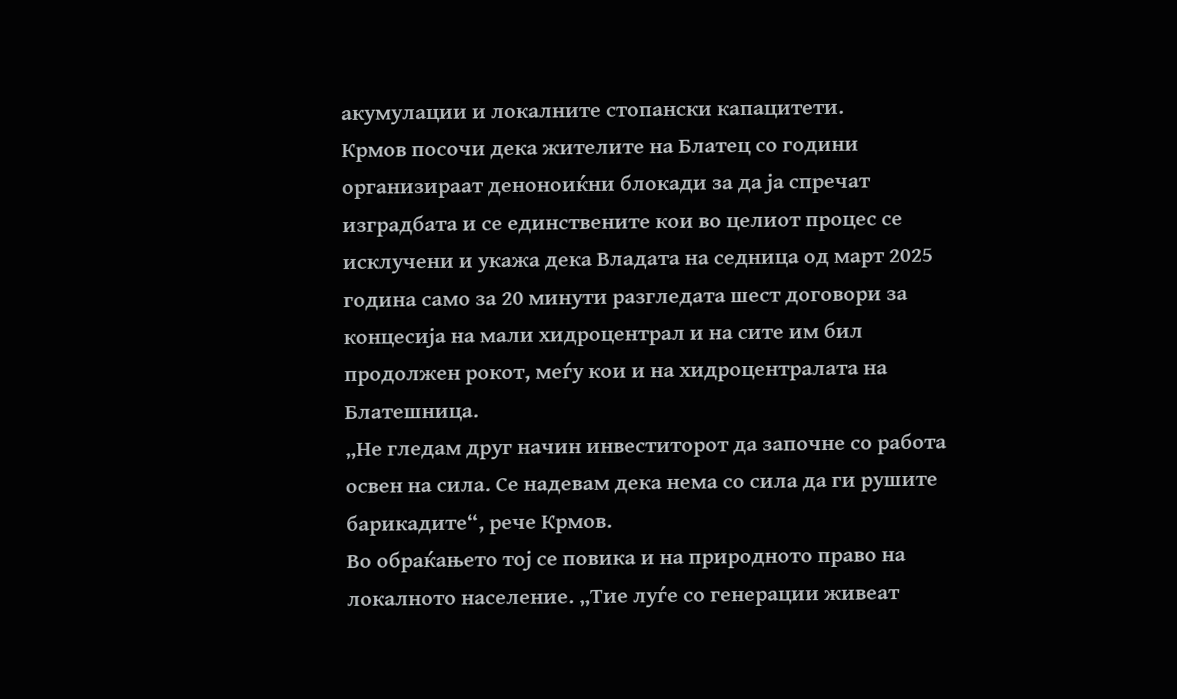акумулации и локалните стопански капацитети.
Крмов посочи дека жителите на Блатец со години организираат деноноиќни блокади за да ја спречат изградбата и се единствените кои во целиот процес се исклучени и укажа дека Владата на седница од март 2025 година само за 20 минути разгледата шест договори за концесија на мали хидроцентрал и на сите им бил продолжен рокот, меѓу кои и на хидроцентралата на Блатешница.
„Не гледам друг начин инвеститорот да започне со работа освен на сила. Се надевам дека нема со сила да ги рушите барикадите“, рече Крмов.
Во обраќањето тој се повика и на природното право на локалното население. „Тие луѓе со генерации живеат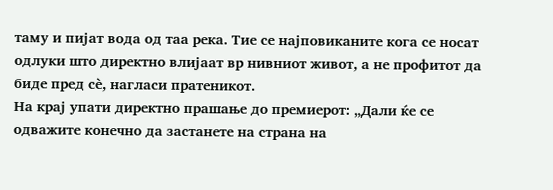таму и пијат вода од таа река. Тие се најповиканите кога се носат одлуки што директно влијаат вр нивниот живот, а не профитот да биде пред сѐ, нагласи пратеникот.
На крај упати директно прашање до премиерот: „Дали ќе се одважите конечно да застанете на страна на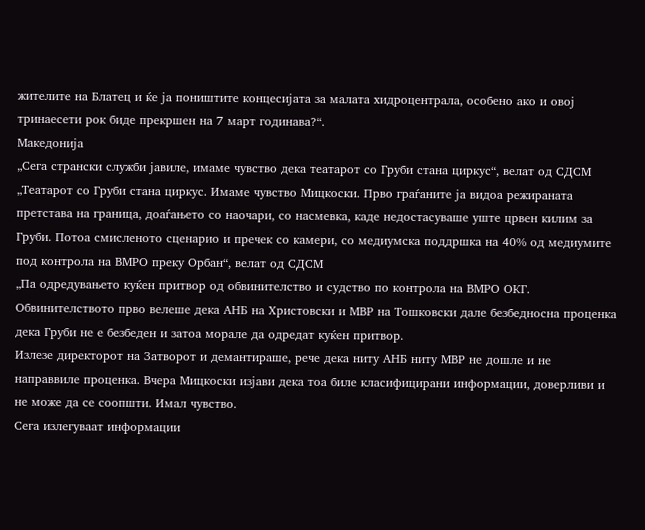жителите на Блатец и ќе ја поништите концесијата за малата хидроцентрала, особено ако и овој тринаесети рок биде прекршен на 7 март годинава?“.
Македонија
„Сега странски служби јавиле, имаме чувство дека театарот со Груби стана циркус“, велат од СДСМ
„Театарот со Груби стана циркус. Имаме чувство Мицкоски. Прво граѓаните ја видоа режираната претстава на граница, доаѓањето со наочари, со насмевка, каде недостасуваше уште црвен килим за Груби. Потоа смисленото сценарио и пречек со камери, со медиумска поддршка на 40% од медиумите под контрола на ВМРО преку Орбан“, велат од СДСМ
„Па одредувањето куќен притвор од обвинителство и судство по контрола на ВМРО ОКГ. Обвинителството прво велеше дека АНБ на Христовски и МВР на Тошковски дале безбедносна проценка дека Груби не е безбеден и затоа морале да одредат куќен притвор.
Излезе директорот на Затворот и демантираше, рече дека ниту АНБ ниту МВР не дошле и не направвиле проценка. Вчера Мицкоски изјави дека тоа биле класифицирани информации, доверливи и не може да се соопшти. Имал чувство.
Сега излегуваат информации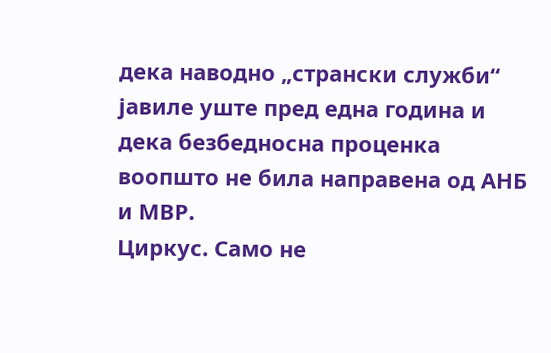дека наводно „странски служби“ јавиле уште пред една година и дека безбедносна проценка воопшто не била направена од АНБ и МВР.
Циркус. Само не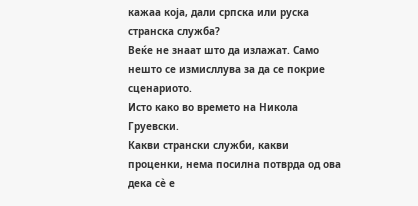кажаа која, дали српска или руска странска служба?
Веќе не знаат што да излажат. Само нешто се измисллува за да се покрие сценариото.
Исто како во времето на Никола Груевски.
Какви странски служби, какви проценки, нема посилна потврда од ова дека сè е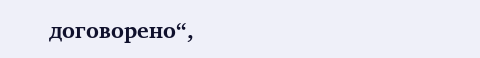договорено“,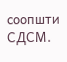соопшти СДСМ.